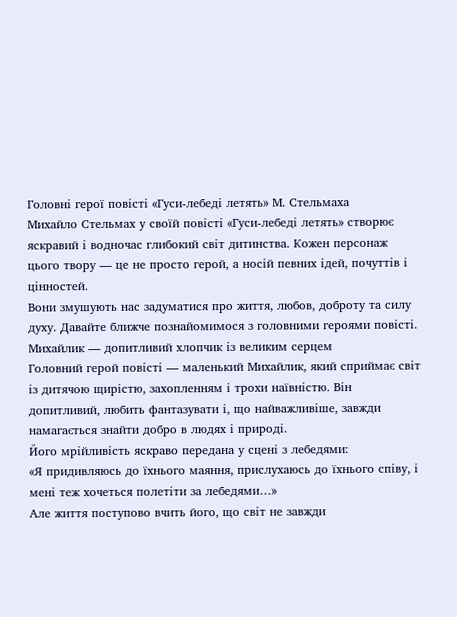Головні герої повісті «Гуси-лебеді летять» М. Стельмаха
Михайло Стельмах у своїй повісті «Гуси-лебеді летять» створює яскравий і водночас глибокий світ дитинства. Кожен персонаж цього твору — це не просто герой, а носій певних ідей, почуттів і цінностей.
Вони змушують нас задуматися про життя, любов, доброту та силу духу. Давайте ближче познайомимося з головними героями повісті.
Михайлик — допитливий хлопчик із великим серцем
Головний герой повісті — маленький Михайлик, який сприймає світ із дитячою щирістю, захопленням і трохи наївністю. Він допитливий, любить фантазувати і, що найважливіше, завжди намагається знайти добро в людях і природі.
Його мрійливість яскраво передана у сцені з лебедями:
«Я придивляюсь до їхнього маяння, прислухаюсь до їхнього співу, і мені теж хочеться полетіти за лебедями…»
Але життя поступово вчить його, що світ не завжди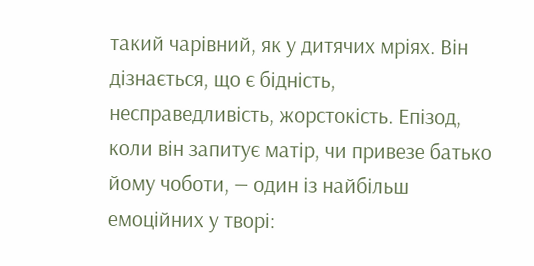такий чарівний, як у дитячих мріях. Він дізнається, що є бідність, несправедливість, жорстокість. Епізод, коли він запитує матір, чи привезе батько йому чоботи, — один із найбільш емоційних у творі: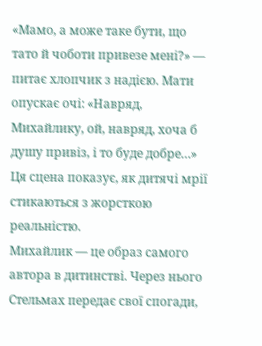«Мамо, а може таке бути, що тато й чоботи привезе мені?» — питає хлопчик з надією. Мати опускає очі: «Навряд, Михайлику, ой, навряд, хоча б душу привіз, і то буде добре…»
Ця сцена показує, як дитячі мрії стикаються з жорсткою реальністю.
Михайлик — це образ самого автора в дитинстві. Через нього Стельмах передає свої спогади,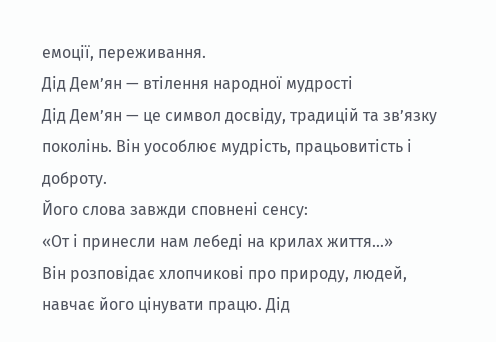емоції, переживання.
Дід Дем’ян — втілення народної мудрості
Дід Дем’ян — це символ досвіду, традицій та зв’язку поколінь. Він уособлює мудрість, працьовитість і доброту.
Його слова завжди сповнені сенсу:
«От і принесли нам лебеді на крилах життя…»
Він розповідає хлопчикові про природу, людей, навчає його цінувати працю. Дід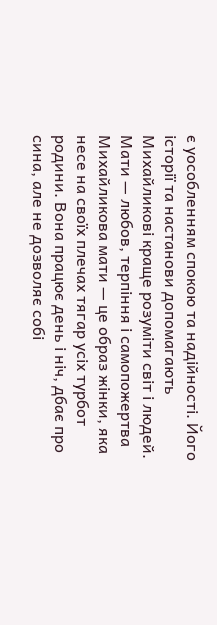є уособленням спокою та надійності. Його історії та настанови допомагають Михайликові краще розуміти світ і людей.
Мати — любов, терпіння і самопожертва
Михайликова мати — це образ жінки, яка несе на своїх плечах тягар усіх турбот родини. Вона працює день і ніч, дбає про сина, але не дозволяє собі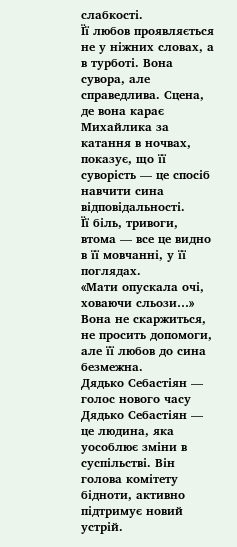слабкості.
Її любов проявляється не у ніжних словах, а в турботі. Вона сувора, але справедлива. Сцена, де вона карає Михайлика за катання в ночвах, показує, що її суворість — це спосіб навчити сина відповідальності.
Її біль, тривоги, втома — все це видно в її мовчанні, у її поглядах.
«Мати опускала очі, ховаючи сльози…»
Вона не скаржиться, не просить допомоги, але її любов до сина безмежна.
Дядько Себастіян — голос нового часу
Дядько Себастіян — це людина, яка уособлює зміни в суспільстві. Він голова комітету бідноти, активно підтримує новий устрій.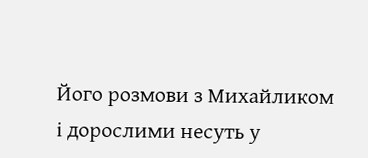Його розмови з Михайликом і дорослими несуть у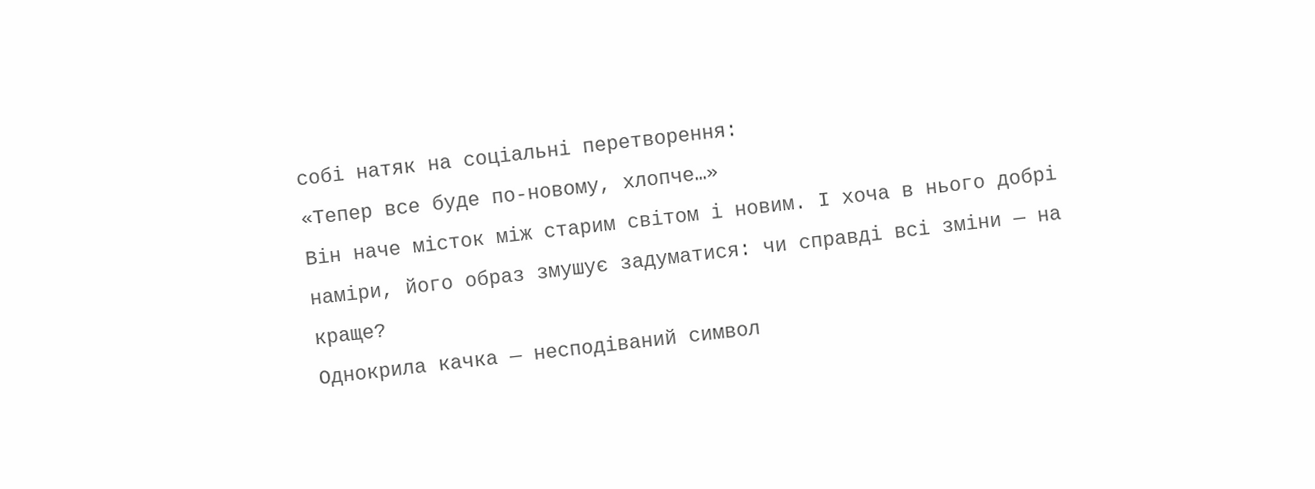собі натяк на соціальні перетворення:
«Тепер все буде по-новому, хлопче…»
Він наче місток між старим світом і новим. І хоча в нього добрі наміри, його образ змушує задуматися: чи справді всі зміни — на краще?
Однокрила качка — несподіваний символ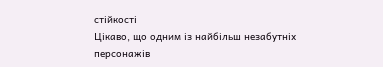стійкості
Цікаво, що одним із найбільш незабутніх персонажів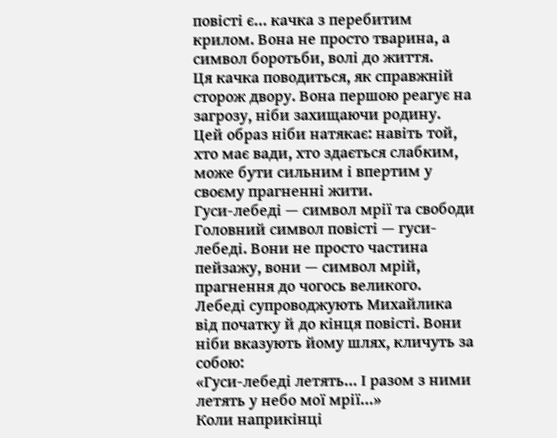повісті є… качка з перебитим крилом. Вона не просто тварина, а символ боротьби, волі до життя.
Ця качка поводиться, як справжній сторож двору. Вона першою реагує на загрозу, ніби захищаючи родину.
Цей образ ніби натякає: навіть той, хто має вади, хто здається слабким, може бути сильним і впертим у своєму прагненні жити.
Гуси-лебеді — символ мрії та свободи
Головний символ повісті — гуси-лебеді. Вони не просто частина пейзажу, вони — символ мрій, прагнення до чогось великого.
Лебеді супроводжують Михайлика від початку й до кінця повісті. Вони ніби вказують йому шлях, кличуть за собою:
«Гуси-лебеді летять… І разом з ними летять у небо мої мрії…»
Коли наприкінці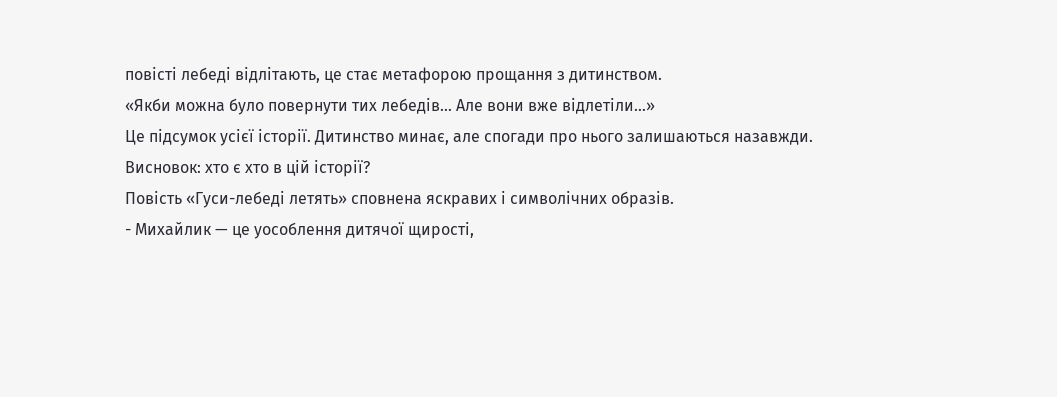повісті лебеді відлітають, це стає метафорою прощання з дитинством.
«Якби можна було повернути тих лебедів… Але вони вже відлетіли…»
Це підсумок усієї історії. Дитинство минає, але спогади про нього залишаються назавжди.
Висновок: хто є хто в цій історії?
Повість «Гуси-лебеді летять» сповнена яскравих і символічних образів.
- Михайлик — це уособлення дитячої щирості,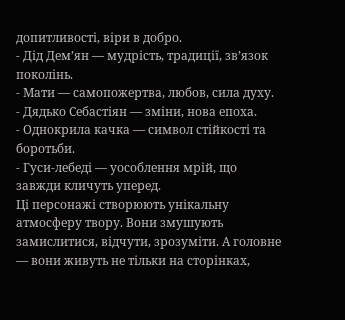допитливості, віри в добро.
- Дід Дем’ян — мудрість, традиції, зв’язок поколінь.
- Мати — самопожертва, любов, сила духу.
- Дядько Себастіян — зміни, нова епоха.
- Однокрила качка — символ стійкості та боротьби.
- Гуси-лебеді — уособлення мрій, що завжди кличуть уперед.
Ці персонажі створюють унікальну атмосферу твору. Вони змушують замислитися, відчути, зрозуміти. А головне — вони живуть не тільки на сторінках,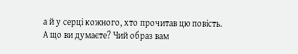а й у серці кожного, хто прочитав цю повість.
А що ви думаєте? Чий образ вам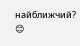найближчий? 😊